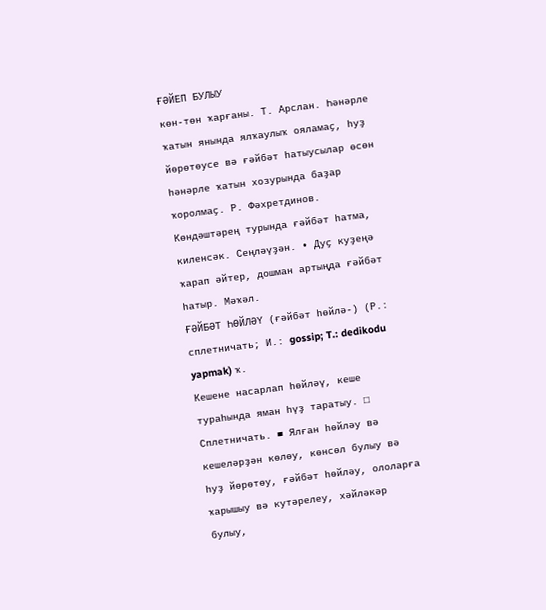ҒӘЙЕП БУЛЫУ
көн-төн ҡарғаны. Т. Арслан. Һәнәрле ҡатын янында ялҡаулыҡ ояламаҫ, һуҙ йөрөтөусе вә ғәйбәт һатыусылар өсөн һәнәрле ҡатын хозурында баҙар ҡоролмаҫ. Р. Фәхретдинов. Көндәштәрең турында ғәйбәт һатма, киленсәк. Сеңләүҙән. • Дуҫ куҙеңә ҡарап әйтер, дошман артыңда ғәйбәт һатыр. Мәҡәл.
ҒӘЙБӘТ ҺӨЙЛӘҮ (ғәйбәт һөйлә-) (Р.: сплетничать; И.: gossip; T.: dedikodu yapmak) ҡ.
Кешене насарлап һөйләү, кеше тураһында яман һүҙ таратыу. □ Сплетничать. ■ Ялған һөйләу вә кешеләрҙән көлөу, көнсөл булыу вә һуҙ йөрөтөу, ғәйбәт һөйләу, ололарға ҡарышыу вә кутәрелеу, хәйләкәр булыу,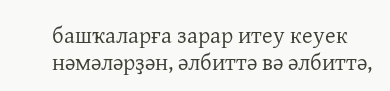башҡаларға зарар итеу кеуек нәмәләрҙән, әлбиттә вә әлбиттә,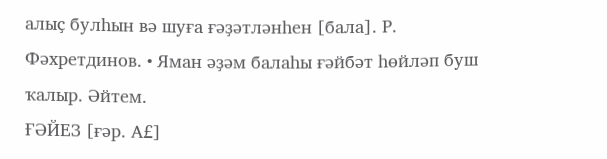алыҫ булһын вә шуға ғәҙәтләнһен [бала]. Р. Фәхретдинов. • Яман әҙәм балаһы ғәйбәт һөйләп буш ҡалыр. Әйтем.
ҒӘЙЕЗ [ғәр. А£]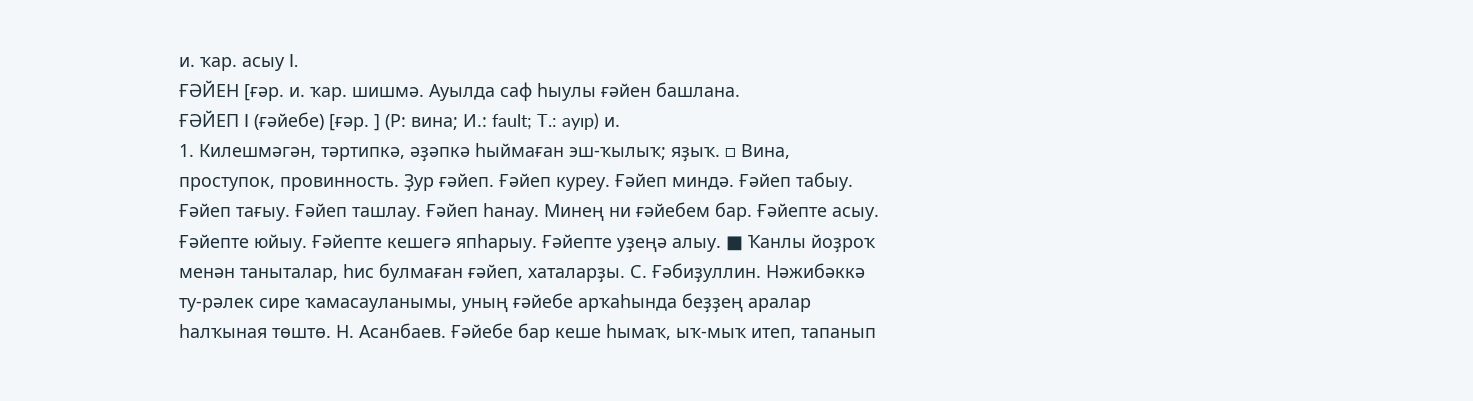и. ҡар. асыу I.
ҒӘЙЕН [ғәр. и. ҡар. шишмә. Ауылда саф һыулы ғәйен башлана.
ҒӘЙЕП I (ғәйебе) [ғәр. ] (Р: вина; И.: fault; T.: ayıp) и.
1. Килешмәгән, тәртипкә, әҙәпкә һыймаған эш-ҡылыҡ; яҙыҡ. □ Вина, проступок, провинность. Ҙур ғәйеп. Ғәйеп куреу. Ғәйеп миндә. Ғәйеп табыу. Ғәйеп тағыу. Ғәйеп ташлау. Ғәйеп һанау. Минең ни ғәйебем бар. Ғәйепте асыу. Ғәйепте юйыу. Ғәйепте кешегә япһарыу. Ғәйепте уҙеңә алыу. ■ Ҡанлы йоҙроҡ менән таныталар, һис булмаған ғәйеп, хаталарҙы. С. Ғәбиҙуллин. Нәжибәккә ту-рәлек сире ҡамасауланымы, уның ғәйебе арҡаһында беҙҙең аралар һалҡыная төштө. Н. Асанбаев. Ғәйебе бар кеше һымаҡ, ыҡ-мыҡ итеп, тапанып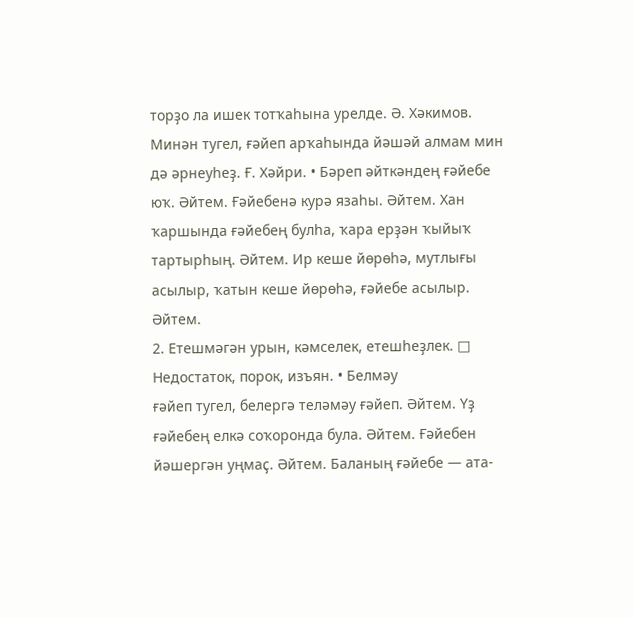торҙо ла ишек тотҡаһына урелде. Ә. Хәкимов. Минән тугел, ғәйеп арҡаһында йәшәй алмам мин дә әрнеуһеҙ. Ғ. Хәйри. • Бәреп әйткәндең ғәйебе юҡ. Әйтем. Ғәйебенә курә язаһы. Әйтем. Хан ҡаршында ғәйебең булһа, ҡара ерҙән ҡыйыҡ тартырһың. Әйтем. Ир кеше йөрөһә, мутлығы асылыр, ҡатын кеше йөрөһә, ғәйебе асылыр. Әйтем.
2. Етешмәгән урын, кәмселек, етешһеҙлек. □ Недостаток, порок, изъян. • Белмәу
ғәйеп тугел, белергә теләмәу ғәйеп. Әйтем. Үҙ ғәйебең елкә соҡоронда була. Әйтем. Ғәйебен йәшергән уңмаҫ. Әйтем. Баланың ғәйебе — ата-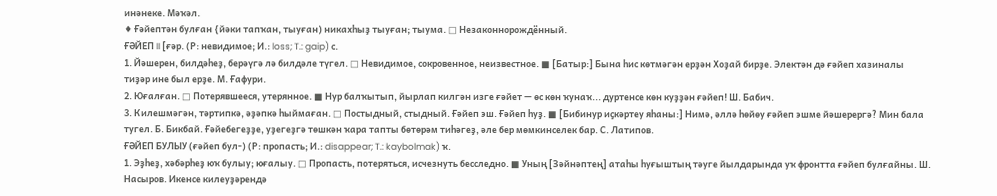инәнеке. Мәҡәл.
♦ Ғәйептән булған {йәки тапҡан, тыуған) никахһыҙ тыуған; тыума. □ Незаконнорождённый.
ҒӘЙЕП II [ғәр. (Р: невидимое; И.: loss; T.: gaip) с.
1. Йәшерен, билдәһеҙ, берәүгә лә билдәле түгел. □ Невидимое, сокровенное, неизвестное. ■ [Батыр:] Бына һис көтмәгән ерҙән Хоҙай бирҙе. Электән дә ғәйеп хазиналы тиҙәр ине был ерҙе. М. Ғафури.
2. Юғалған. □ Потерявшееся, утерянное. ■ Нур балҡытып, йырлап килгән изге ғәйет — өс көн ҡунаҡ... дуртенсе көн куҙҙән ғәйеп! Ш. Бабич.
3. Килешмәгән, тәртипкә, әҙәпкә һыймаған. □ Постыдный, стыдный. Ғәйеп эш. Ғәйеп һуҙ. ■ [Бибинур иҫкәртеу яһаны:] Нимә, әллә һөйөу ғәйеп эшме йәшерергә? Мин бала тугел. Б. Бикбай. Ғәйебегеҙҙе, уҙегеҙгә төшкән ҡара тапты бөтөрәм тиһәгеҙ, әле бер мөмкинселек бар. С. Латипов.
ҒӘЙЕП БУЛЫУ (ғәйеп бул-) (Р: пропасть; И.: disappear; T.: kaybolmak) ҡ.
1. Эҙһеҙ, хәбәрһеҙ юҡ булыу; юғалыу. □ Пропасть, потеряться, исчезнуть бесследно. ■ Уның [Зәйнәптең] атаһы һуғыштың тәуге йылдарында уҡ фронтта ғәйеп булғайны. Ш. Насыров. Икенсе килеуҙәрендә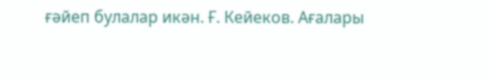ғәйеп булалар икән. Ғ. Кейеков. Ағалары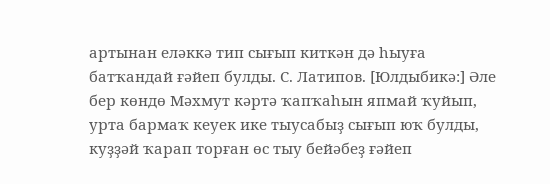артынан еләккә тип сығып киткән дә һыуға батҡандай ғәйеп булды. С. Латипов. [Юлдыбикә:] Әле бер көндө Мәхмут кәртә ҡапҡаһын япмай ҡуйып, урта бармаҡ кеуек ике тыусабыҙ сығып юҡ булды, куҙҙәй ҡарап торған өс тыу бейәбеҙ ғәйеп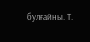булғайны. Т.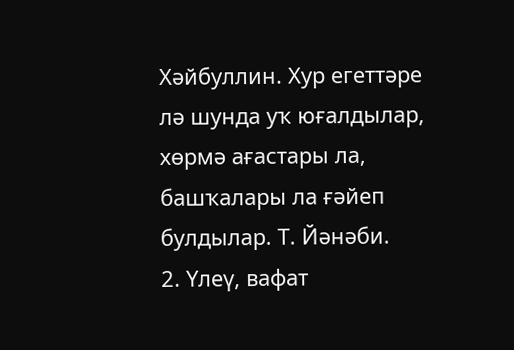Хәйбуллин. Хур егеттәре лә шунда уҡ юғалдылар, хөрмә ағастары ла, башҡалары ла ғәйеп булдылар. Т. Йәнәби.
2. Үлеү, вафат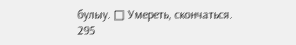булыу. □ Умереть, скончаться.
295